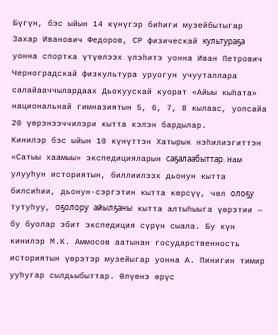Бүгүн, бэс ыйын 14 күнүгэр биһиги музейбытыгар Захар Иванович Федоров, СР физическай культураҕа уонна спортка үтүөлээх үлэһитэ уонна Иван Петрович Черноградскай физкультура уруогун учууталлара салайааччылардаах Дьокуускай куорат «Айыы кыһата» национальнай гимназиятын 5, 6, 7, 8 кылаас, уопсайа 20 үөрэнээччилэри кытта кэлэн бардылар.
Кинилэр бэс ыйын 10 күнүттэн Хатырык нэһилиэгиттэн «Сатыы хаамыы» экспедицияларын саҕалаабыттар. Нам улууһун историятын, биллиилээх дьонун кытта билсиһии, дьонун-сэргэтин кытта көрсүү, чөл олоҕу тутуһуу, оҕолору айылҕаны кытта алтыһыыга үөрэтии — бу буолар эбит экспедиция сүрүн сыала. Бу күн кинилэр М.К. Аммосов аатынан государственность историятын үөрэтэр музейыгар уонна А. Пинигин тимир ууһугар сылдьыбыттар. Өлүөнэ өрүс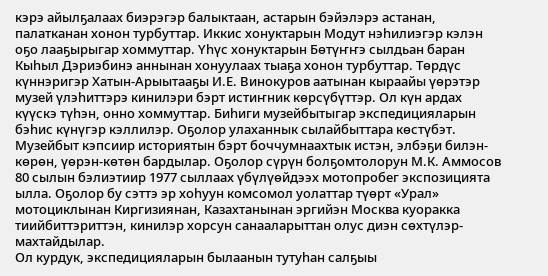кэрэ айылҕалаах биэрэгэр балыктаан, астарын бэйэлэрэ астанан, палатканан хонон турбуттар. Иккис хонуктарын Модут нэһилиэгэр кэлэн оҕо лааҕырыгар хоммуттар. Үһүс хонуктарын Бөтүҥҥэ сылдьан баран Кыһыл Дэриэбинэ аннынан хонуулаах тыаҕа хонон турбуттар. Төрдүс күннэригэр Хатын-Арыытааҕы И.Е. Винокуров аатынан кыраайы үөрэтэр музей үлэһиттэрэ кинилэри бэрт истиҥник көрсүбүттэр. Ол күн ардах күүскэ түһэн, онно хоммуттар. Биһиги музейбытыгар экспедицияларын бэһис күнүгэр кэллилэр. Оҕолор улаханнык сылайбыттара көстүбэт. Музейбыт кэпсиир историятын бэрт боччумнаахтык истэн, элбэҕи билэн-көрөн, үөрэн-көтөн бардылар. Оҕолор сүрүн болҕомтолорун М.К. Аммосов 80 сылын бэлиэтиир 1977 сыллаах үбүлүөйдээх мотопробег экспозицията ылла. Оҕолор бу сэттэ эр хоһуун комсомол уолаттар түөрт «Урал» мотоциклынан Киргизиянан, Казахтанынан эргийэн Москва куоракка тиийбиттэриттэн, кинилэр хорсун санааларыттан олус диэн сөхтүлэр-махтайдылар.
Ол курдук, экспедицияларын былаанын тутуһан салҕыы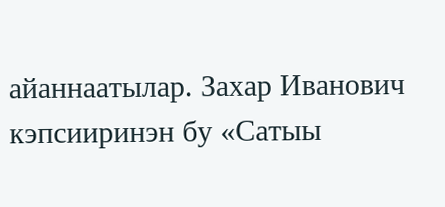айаннаатылар. Захар Иванович кэпсииринэн бу «Сатыы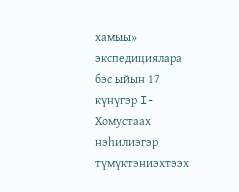хамыы» экспедициялара бэс ыйын 17 күнүгэр I-Хомустаах нэһилиэгэр түмүктэниэхтээх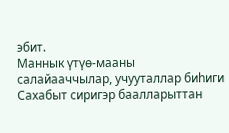эбит.
Маннык үтүө-мааны салайааччылар, учууталлар биһиги Сахабыт сиригэр баалларыттан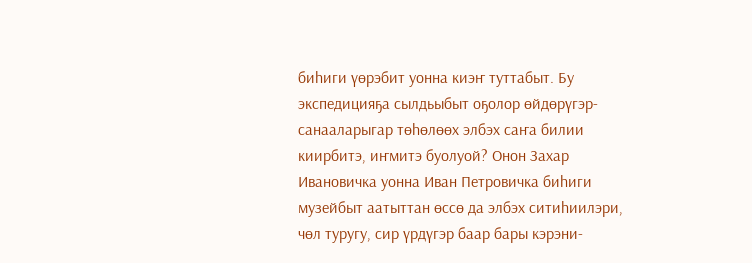биһиги үөрэбит уонна киэҥ туттабыт. Бу экспедицияҕа сылдьыбыт оҕолор өйдөрүгэр-санааларыгар төһөлөөх элбэх саҥа билии киирбитэ, иҥмитэ буолуой? Онон Захар Ивановичка уонна Иван Петровичка биһиги музейбыт аатыттан өссө да элбэх ситиһиилэри, чөл туругу, сир үрдүгэр баар бары кэрэни-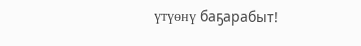үтүөнү баҕарабыт!